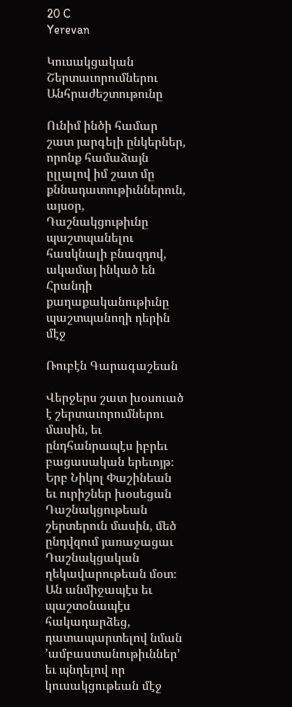20 C
Yerevan

Կուսակցական Շերտաւորումներու Անհրաժեշտութունը

Ունիմ ինծի համար շատ յարգելի ընկերներ, որոնք համաձայն ըլլալով իմ շատ մը քննադատութիւններուն, այսօր, Դաշնակցութիւնը պաշտպանելու հասկնալի բնազդով, ակամայ ինկած են Հրանդի քաղաքականութիւնը պաշտպանողի դերին մէջ

Ռուբէն Գարագաշեան

Վերջերս շատ խօսուած է շերտաւորումներու մասին, եւ ընդհանրապէս իբրեւ
բացասական երեւոյթ։ Երբ Նիկոլ Փաշինեան եւ ուրիշներ խօսեցան
Դաշնակցութեան շերտերուն մասին, մեծ ընդվզում յառաջացաւ Դաշնակցական
ղեկավարութեան մօտ։ Ան անմիջապէս եւ պաշտօնապէս հակադարձեց,
դատապարտելով նման ՚ամբաստանութիւններ՚ եւ պնդելով որ կուսակցութեան մէջ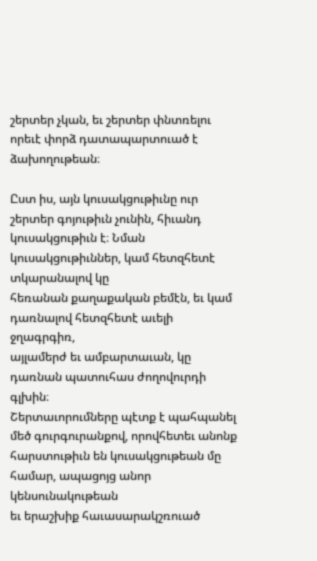շերտեր չկան, եւ շերտեր փնտռելու որեւէ փորձ դատապարտուած է
ձախողութեան։

Ըստ իս, այն կուսակցութիւնը ուր շերտեր գոյութիւն չունին, հիւանդ
կուսակցութիւն է։ Նման կուսակցութիւններ, կամ հետզհետէ տկարանալով կը
հեռանան քաղաքական բեմէն, եւ կամ դառնալով հետզհետէ աւելի ջղագրգիռ,
այլամերժ եւ ամբարտաւան, կը դառնան պատուհաս ժողովուրդի գլխին։
Շերտաւորումները պէտք է պահպանել մեծ գուրգուրանքով, որովհետեւ անոնք
հարստութիւն են կուսակցութեան մը համար, ապացոյց անոր կենսունակութեան
եւ երաշխիք հաւասարակշռուած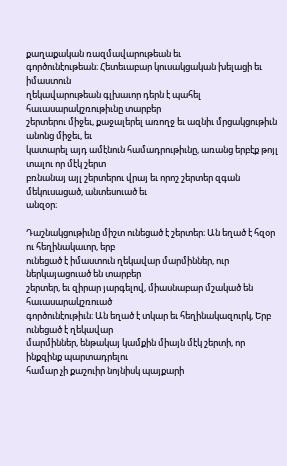քաղաքական ռազմավարութեան եւ
գործունէութեան։ Հետեւաբար կուսակցական խելացի եւ իմաստուն
ղեկավարութեան գլխաւոր դերն է պահել հաւասարակշռութիւնը տարբեր
շերտերու միջեւ, քաջալերել առողջ եւ ազնիւ մրցակցութիւն անոնց միջեւ, եւ
կատարել այդ ամէնուն համադրութիւնը, առանց երբէք թոյլ տալու որ մէկ շերտ
բռնանայ այլ շերտերու վրայ եւ որոշ շերտեր զգան մեկուսացած, անտեսուած եւ
անզօր։

Դաշնակցութիւնը միշտ ունեցած է շերտեր։ Ան եղած է հզօր ու հեղինակաւոր, երբ
ունեցած է իմաստուն ղեկավար մարմիններ, ուր ներկայացուած են տարբեր
շերտեր, եւ զիրար յարգելով, միասնաբար մշակած են հաւասարակշռուած
գործունէութիւն։ Ան եղած է տկար եւ հեղինակազուրկ, Երբ ունեցած է ղեկավար
մարմիններ, ենթակայ կամքին միայն մէկ շերտի, որ ինքզինք պարտադրելու
համար չի քաշուիր նոյնիսկ պայքարի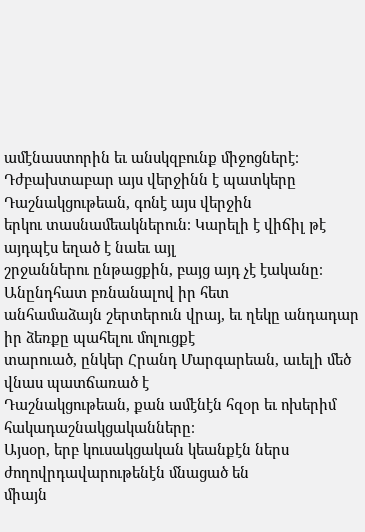ամէնաստորին եւ անսկզբունք միջոցներէ։
Դժբախտաբար այս վերջինն է պատկերը Դաշնակցութեան, գոնէ այս վերջին
երկու տասնամեակներուն։ Կարելի է վիճիլ թէ այդպէս եղած է նաեւ այլ
շրջաններու ընթացքին, բայց այդ չէ էականը։ Անընդհատ բռնանալով իր հետ
անհամաձայն շերտերուն վրայ, եւ ղեկը անդադար իր ձեռքը պահելու մոլուցքէ
տարուած, ընկեր Հրանդ Մարգարեան, աւելի մեծ վնաս պատճառած է
Դաշնակցութեան, քան ամէնէն հզօր եւ ոխերիմ հակադաշնակցականները։
Այսօր, երբ կուսակցական կեանքէն ներս ժողովրդավարութենէն մնացած են
միայն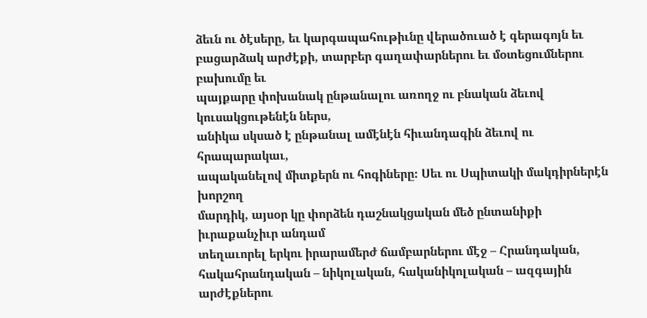ձեւն ու ծէսերը, եւ կարգապահութիւնը վերածուած է գերագոյն եւ
բացարձակ արժէքի, տարբեր գաղափարներու եւ մօտեցումներու բախումը եւ
պայքարը փոխանակ ընթանալու առողջ ու բնական ձեւով կուսակցութենէն ներս,
անիկա սկսած է ընթանալ ամէնէն հիւանդագին ձեւով ու հրապարակաւ,
ապականելով միտքերն ու հոգիները։ Սեւ ու Սպիտակի մակդիրներէն խորշող
մարդիկ, այսօր կը փորձեն դաշնակցական մեծ ընտանիքի իւրաքանչիւր անդամ
տեղաւորել երկու իրարամերժ ճամբարներու մէջ – Հրանդական,
հակահրանդական – նիկոլական, հականիկոլական – ազգային արժէքներու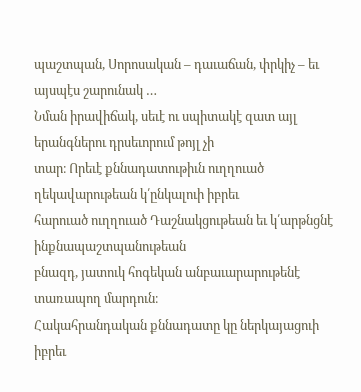պաշտպան, Սորոսական – դաւաճան, փրկիչ – եւ այսպէս շարունակ …
Նման իրավիճակ, սեւէ ու սպիտակէ զատ այլ երանգներու դրսեւորում թոյլ չի
տար։ Որեւէ քննադատութիւն ուղղուած ղեկավարութեան կ՛ընկալուի իբրեւ
հարուած ուղղուած Դաշնակցութեան եւ կ՛արթնցնէ ինքնապաշտպանութեան
բնազդ, յատուկ հոգեկան անբաւարարութենէ տառապող մարդուն։
Հակահրանդական քննադատը կը ներկայացուի իբրեւ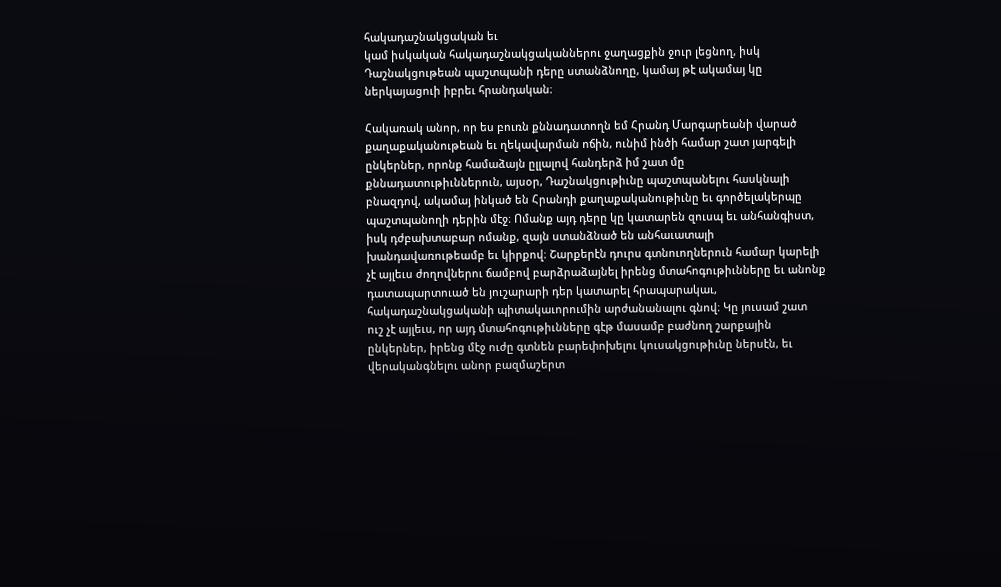հակադաշնակցական եւ
կամ իսկական հակադաշնակցականներու ջաղացքին ջուր լեցնող, իսկ
Դաշնակցութեան պաշտպանի դերը ստանձնողը, կամայ թէ ակամայ կը
ներկայացուի իբրեւ հրանդական։

Հակառակ անոր, որ ես բուռն քննադատողն եմ Հրանդ Մարգարեանի վարած
քաղաքականութեան եւ ղեկավարման ոճին, ունիմ ինծի համար շատ յարգելի
ընկերներ, որոնք համաձայն ըլլալով հանդերձ իմ շատ մը
քննադատութիւններուն, այսօր, Դաշնակցութիւնը պաշտպանելու հասկնալի
բնազդով, ակամայ ինկած են Հրանդի քաղաքականութիւնը եւ գործելակերպը
պաշտպանողի դերին մէջ։ Ոմանք այդ դերը կը կատարեն զուսպ եւ անհանգիստ,
իսկ դժբախտաբար ոմանք, զայն ստանձնած են անհաւատալի
խանդավառութեամբ եւ կիրքով։ Շարքերէն դուրս գտնուողներուն համար կարելի
չէ այլեւս ժողովներու ճամբով բարձրաձայնել իրենց մտահոգութիւնները եւ անոնք
դատապարտուած են յուշարարի դեր կատարել հրապարակաւ,
հակադաշնակցականի պիտակաւորումին արժանանալու գնով։ Կը յուսամ շատ
ուշ չէ այլեւս, որ այդ մտահոգութիւնները գէթ մասամբ բաժնող շարքային
ընկերներ, իրենց մէջ ուժը գտնեն բարեփոխելու կուսակցութիւնը ներսէն, եւ
վերականգնելու անոր բազմաշերտ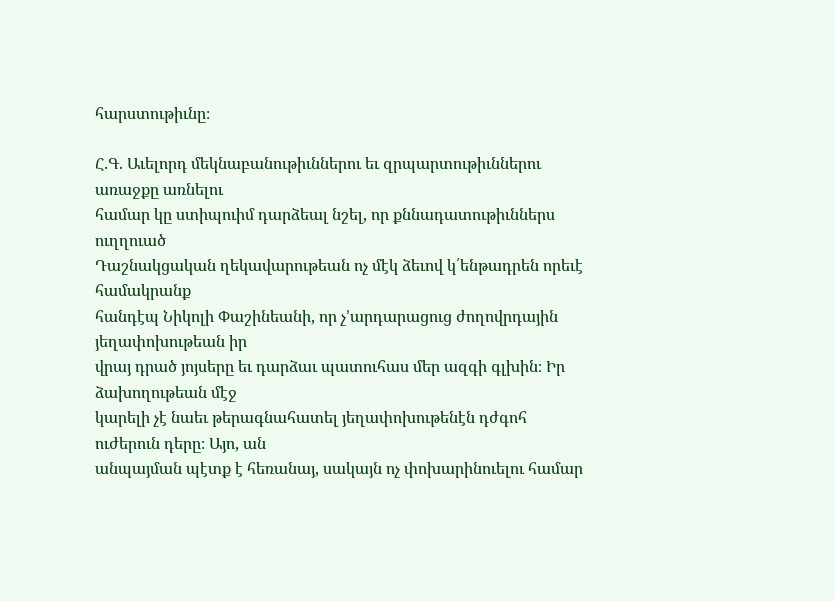հարստութիւնը։

Հ.Գ. Աւելորդ մեկնաբանութիւններու եւ զրպարտութիւններու առաջքը առնելու
համար կը ստիպուիմ դարձեալ նշել, որ քննադատութիւններս ուղղուած
Դաշնակցական ղեկավարութեան ոչ մէկ ձեւով կ՛ենթադրեն որեւէ համակրանք
հանդէպ Նիկոլի Փաշինեանի, որ չ՚արդարացուց ժողովրդային յեղափոխութեան իր
վրայ դրած յոյսերը եւ դարձաւ պատուհաս մեր ազգի գլխին։ Իր ձախողութեան մէջ
կարելի չէ նաեւ թերագնահատել յեղափոխութենէն դժգոհ ուժերուն դերը։ Այո, ան
անպայման պէտք է հեռանայ, սակայն ոչ փոխարինուելու համար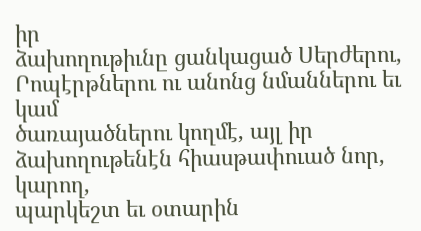իր
ձախողութիւնը ցանկացած Սերժերու, Րոպէրթներու ու անոնց նմաններու եւ կամ
ծառայածներու կողմէ, այլ իր ձախողութենէն հիասթափուած նոր, կարող,
պարկեշտ եւ օտարին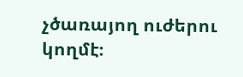չծառայող ուժերու կողմէ։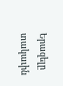Երազելը տակաւին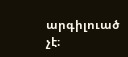արգիլուած չէ։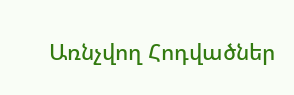Առնչվող Հոդվածներ